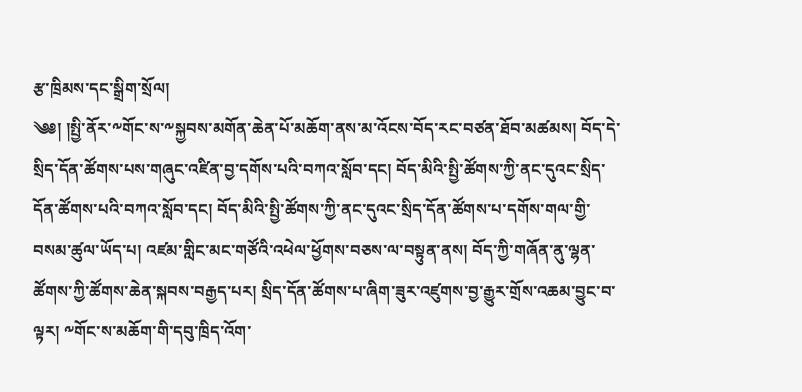རྩ་ཁྲིམས་དང་སྒྲིག་སྲོལ།
༄༅། །སྤྱི་ནོར་༸གོང་ས་༸སྐྱབས་མགོན་ཆེན་པོ་མཆོག་ནས་མ་འོངས་བོད་རང་བཙན་ཐོབ་མཚམས། བོད་དེ་སྲིད་དོན་ཚོགས་པས་གཞུང་འཛིན་བྱ་དགོས་པའི་བཀའ་སློབ་དང། བོད་མིའི་སྤྱི་ཚོགས་ཀྱི་ནང་དུའང་སྲིད་དོན་ཚོགས་པའི་བཀའ་སློབ་དང། བོད་མིའི་སྤྱི་ཚོགས་ཀྱི་ནང་དུའང་སྲིད་དོན་ཚོགས་པ་དགོས་གལ་གྱི་བསམ་ཚུལ་ཡོད་པ། འཛམ་གླིང་མང་གཙོའི་འཕེལ་ཕྱོགས་བཅས་ལ་བསྟུན་ནས། བོད་ཀྱི་གཞོན་ནུ་ལྷན་ཚོགས་ཀྱི་ཚོགས་ཆེན་སྐབས་བརྒྱད་པར། སྲིད་དོན་ཚོགས་པ་ཞིག་ཟུར་འཛུགས་བྱ་རྒྱུར་གྲོས་འཆམ་བྱུང་བ་ལྟར། ༸གོང་ས་མཆོག་གི་དབུ་ཁྲིད་འོག་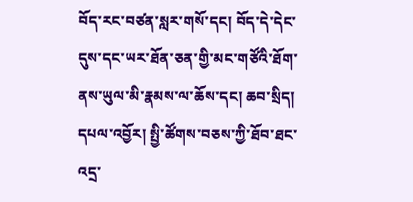བོད་རང་བཙན་སླར་གསོ་དང། བོད་དེ་དེང་དུས་དང་ཡར་ཐོན་ཅན་གྱི་མང་གཙོའི་ཐོག་ནས་ཡུལ་མི་རྣམས་ལ་ཆོས་དང། ཆབ་སྲིད། དཔལ་འབྱོར། སྤྱི་ཚོགས་བཅས་ཀྱི་ཐོབ་ཐང་འདྲ་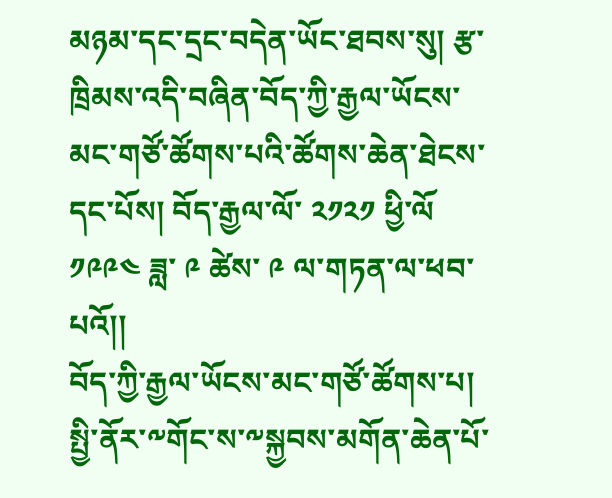མཉམ་དང་དྲང་བདེན་ཡོང་ཐབས་སུ། རྩ་ཁྲིམས་འདི་བཞིན་བོད་ཀྱི་རྒྱལ་ཡོངས་མང་གཙོ་ཚོགས་པའི་ཚོགས་ཆེན་ཐེངས་དང་པོས། བོད་རྒྱལ་ལོ་ ༢༡༢༡ ཕྱི་ལོ ༡༩༩༤ ཟླ་ ༩ ཚེས་ ༩ ལ་གཏན་ལ་ཕབ་པའོ།།
བོད་ཀྱི་རྒྱལ་ཡོངས་མང་གཙོ་ཚོགས་པ།
སྤྱི་ནོར་༸གོང་ས་༸སྐྱབས་མགོན་ཆེན་པོ་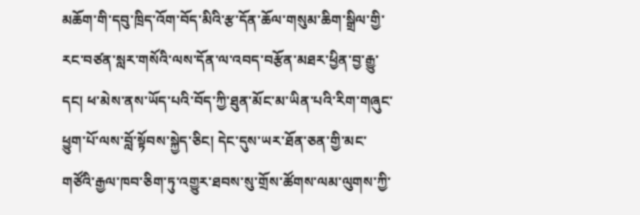མཆོག་གི་དབུ་ཁྲིད་འོག་བོད་མིའི་རྩ་དོན་ཆོལ་གསུམ་ཆིག་སྒྲིལ་གྱི་རང་བཙན་སླར་གསོའི་ལས་དོན་ལ་འབད་བརྩོན་མཐར་ཕྱིན་བྱ་རྒྱུ་དང། ཕ་མེས་ནས་ཡོད་པའི་བོད་ཀྱི་ཐུན་མོང་མ་ཡིན་པའི་རིག་གཞུང་ཕྱུག་པོ་ལས་བློ་སྟོབས་སྐྱེད་ཅིང། དེང་དུས་ཡར་ཐོན་ཅན་གྱི་མང་གཙོའི་རྒྱལ་ཁབ་ཅིག་ཏུ་འགྱུར་ཐབས་སུ་གྲོས་ཚོགས་ལམ་ལུགས་ཀྱི་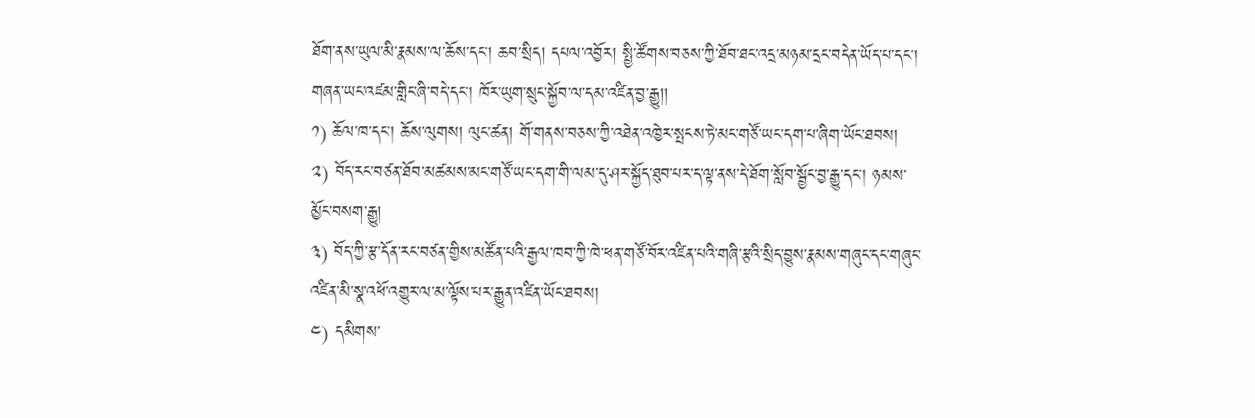ཐོག་ནས་ཡུལ་མི་རྣམས་ལ་ཆོས་དང། ཆབ་སྲིད། དཔལ་འབྱོར། སྤྱི་ཚོགས་བཅས་ཀྱི་ཐོབ་ཐང་འདྲ་མཉམ་དྲང་བདེན་ཡོད་པ་དང། གཞན་ཡང་འཛམ་གླིང་ཞི་བདེ་དང། ཁོར་ཡུག་སྲུང་སྐྱོབ་ལ་དམ་འཛིན་བྱ་རྒྱུ།།
༡) ཆོལ་ཁ་དང། ཆོས་ལུགས། ལུང་ཚན། གོ་གནས་བཅས་ཀྱི་འཐེན་འཁྱེར་སྤངས་ཏེ་མང་གཙོ་ཡང་དག་པ་ཞིག་ཡོང་ཐབས།
༢) བོད་རང་བཙན་ཐོབ་མཚམས་མང་གཙོ་ཡང་དག་གི་ལམ་དུ་ཤར་སྐྱོད་ཐུབ་པར་ད་ལྟ་ནས་དེ་ཐོག་སློབ་སྦྱོང་བྱ་རྒྱུ་དང། ཉམས་མྱོང་བསག་རྒྱུ།
༣) བོད་ཀྱི་རྩ་དོན་རང་བཙན་གྱིས་མཚོན་པའི་རྒྱལ་ཁབ་ཀྱི་ཁེ་ཕན་གཙོ་བོར་འཛིན་པའི་གཞི་རྩའི་སྲིད་བྱུས་རྣམས་གཞུང་དང་གཞུང་འཛིན་མི་སྣ་འཕོ་འགྱུར་ལ་མ་ལྟོས་པར་རྒྱུན་འཛིན་ཡོང་ཐབས།
༤) དམིགས་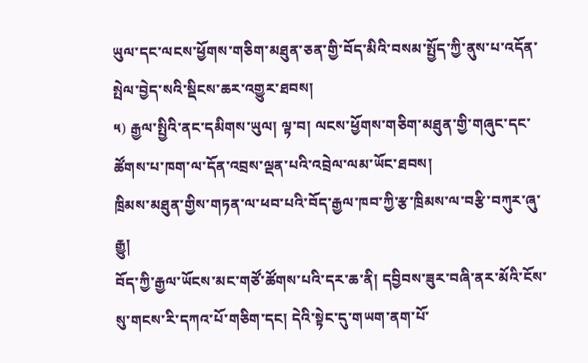ཡུལ་དང་ལངས་ཕྱོགས་གཅིག་མཐུན་ཅན་གྱི་བོད་མིའི་བསམ་སྤྱོད་ཀྱི་ནུས་པ་འདོན་སྤེལ་བྱེད་སའི་སྡིངས་ཆར་འགྱུར་ཐབས།
༥) རྒྱལ་སྤྱིའི་ནང་དམིགས་ཡུལ། ལྟ་བ། ལངས་ཕྱོགས་གཅིག་མཐུན་གྱི་གཞུང་དང་ཚོགས་པ་ཁག་ལ་དོན་འབྲས་ལྡན་པའི་འབྲེལ་ལམ་ཡོང་ཐབས།
ཁྲིམས་མཐུན་གྱིས་གཏན་ལ་ཕབ་པའི་བོད་རྒྱལ་ཁབ་ཀྱི་རྩ་ཁྲིམས་ལ་བརྩི་བཀུར་ཞུ་རྒྱུ།
བོད་ཀྱི་རྒྱལ་ཡོངས་མང་གཙོ་ཚོགས་པའི་དར་ཆ་ནི། དབྱིབས་ཟུར་བཞི་ནར་མོའི་ངོས་སུ་གངས་རི་དཀའ་པོ་གཅིག་དང། དེའི་སྟེང་དུ་གཡག་ནག་པོ་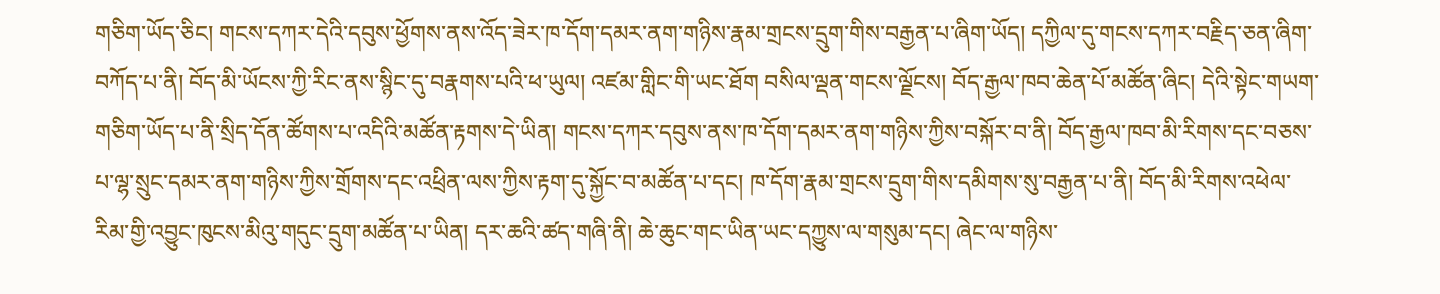གཅིག་ཡོད་ཅིང། གངས་དཀར་དེའི་དབུས་ཕྱོགས་ནས་འོད་ཟེར་ཁ་དོག་དམར་ནག་གཉིས་རྣམ་གྲངས་དྲུག་གིས་བརྒྱན་པ་ཞིག་ཡོད། དཀྱིལ་དུ་གངས་དཀར་བརྗིད་ཅན་ཞིག་བཀོད་པ་ནི། བོད་མི་ཡོངས་ཀྱི་རིང་ནས་སྙིང་དུ་བརྣགས་པའི་ཕ་ཡུལ། འཛམ་གླིང་གི་ཡང་ཐོག བསིལ་ལྡན་གངས་ལྗོངས། བོད་རྒྱལ་ཁབ་ཆེན་པོ་མཚོན་ཞིང། དེའི་སྟེང་གཡག་གཅིག་ཡོད་པ་ནི་སྲིད་དོན་ཚོགས་པ་འདིའི་མཚོན་རྟགས་དེ་ཡིན། གངས་དཀར་དབུས་ནས་ཁ་དོག་དམར་ནག་གཉིས་ཀྱིས་བསྐོར་བ་ནི། བོད་རྒྱལ་ཁབ་མི་རིགས་དང་བཅས་པ་ལྷ་སྲུང་དམར་ནག་གཉིས་ཀྱིས་གྲོགས་དང་འཕྲིན་ལས་ཀྱིས་རྟག་དུ་སྐྱོང་བ་མཚོན་པ་དང། ཁ་དོག་རྣམ་གྲངས་དྲུག་གིས་དམིགས་སུ་བརྒྱན་པ་ནི། བོད་མི་རིགས་འཕེལ་རིམ་གྱི་འབྱུང་ཁུངས་མིའུ་གདུང་དྲུག་མཚོན་པ་ཡིན། དར་ཆའི་ཚད་གཞི་ནི། ཆེ་ཆུང་གང་ཡིན་ཡང་དཀྱུས་ལ་གསུམ་དང། ཞེང་ལ་གཉིས་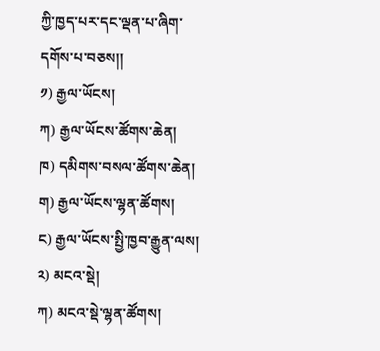ཀྱི་ཁྱད་པར་དང་ལྡན་པ་ཞིག་དགོས་པ་བཅས།།
༡) རྒྱལ་ཡོངས།
ཀ) རྒྱལ་ཡོངས་ཚོགས་ཆེན།
ཁ) དམིགས་བསལ་ཚོགས་ཆེན།
ག) རྒྱལ་ཡོངས་ལྷན་ཚོགས།
ང) རྒྱལ་ཡོངས་སྤྱི་ཁྱབ་རྒྱུན་ལས།
༢) མངའ་སྡེ།
ཀ) མངའ་སྡེ་ལྷན་ཚོགས།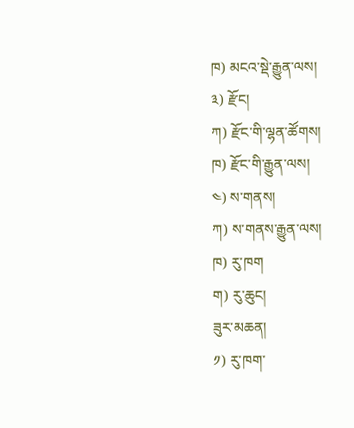ཁ) མངའ་སྡེ་རྒྱུན་ལས།
༣) རྫོང།
ཀ) རྫོང་གི་ལྷན་ཚོགས།
ཁ) རྫོང་གི་རྒྱུན་ལས།
༤) ས་གནས།
ཀ) ས་གནས་རྒྱུན་ལས།
ཁ) རུ་ཁག
ག) རུ་ཆུང།
ཟུར་མཆན།
༡) རུ་ཁག་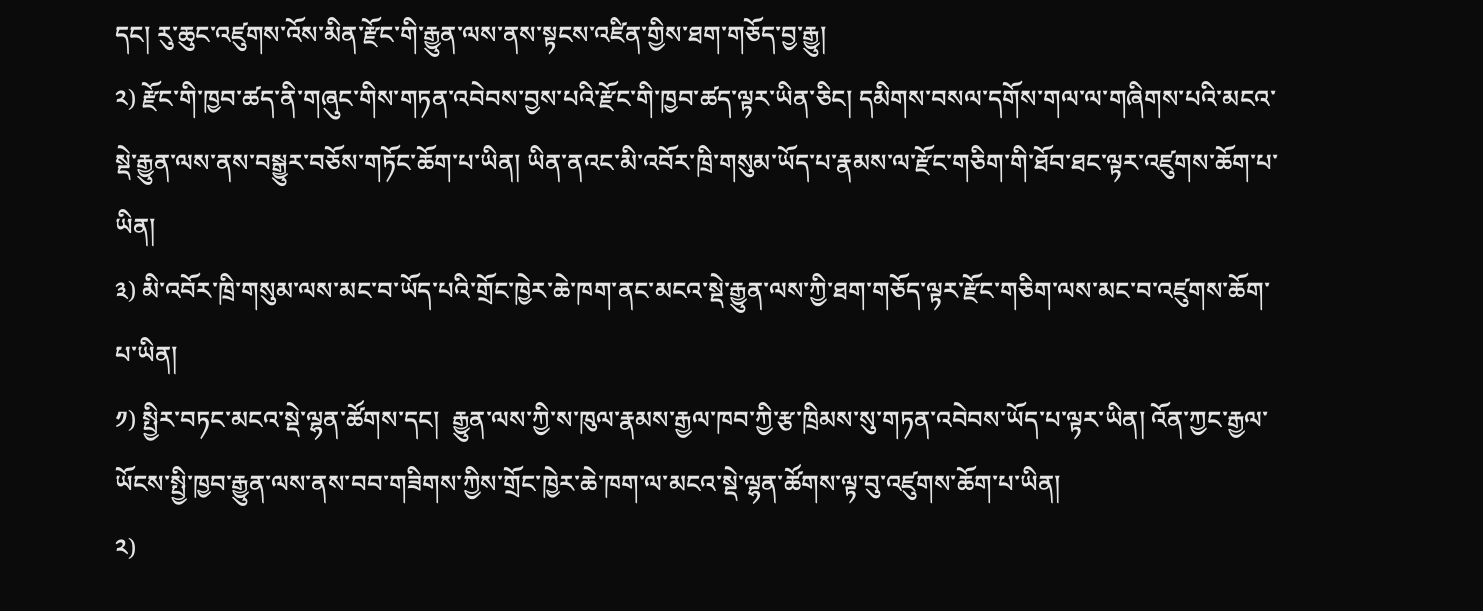དང། རུ་ཆུང་འཛུགས་འོས་མིན་རྫོང་གི་རྒྱུན་ལས་ནས་སྟངས་འཛིན་གྱིས་ཐག་གཅོད་བྱ་རྒྱུ།
༢) རྫོང་གི་ཁྱབ་ཚད་ནི་གཞུང་གིས་གཏན་འབེབས་བྱས་པའི་རྫོང་གི་ཁྱབ་ཚད་ལྟར་ཡིན་ཅིང། དམིགས་བསལ་དགོས་གལ་ལ་གཞིགས་པའི་མངའ་སྡེ་རྒྱུན་ལས་ནས་བསྒྱུར་བཅོས་གཏོང་ཆོག་པ་ཡིན། ཡིན་ནའང་མི་འབོར་ཁྲི་གསུམ་ཡོད་པ་རྣམས་ལ་རྫོང་གཅིག་གི་ཐོབ་ཐང་ལྟར་འཛུགས་ཆོག་པ་ཡིན།
༣) མི་འབོར་ཁྲི་གསུམ་ལས་མང་བ་ཡོད་པའི་གྲོང་ཁྱེར་ཆེ་ཁག་ནང་མངའ་སྡེ་རྒྱུན་ལས་ཀྱི་ཐག་གཅོད་ལྟར་རྫོང་གཅིག་ལས་མང་བ་འཛུགས་ཆོག་པ་ཡིན།
༡) སྤྱིར་བཏང་མངའ་སྡེ་ལྷན་ཚོགས་དང།  རྒྱུན་ལས་ཀྱི་ས་ཁུལ་རྣམས་རྒྱལ་ཁབ་ཀྱི་རྩ་ཁྲིམས་སུ་གཏན་འབེབས་ཡོད་པ་ལྟར་ཡིན། འོན་ཀྱང་རྒྱལ་ཡོངས་སྤྱི་ཁྱབ་རྒྱུན་ལས་ནས་བབ་གཟིགས་ཀྱིས་གྲོང་ཁྱེར་ཆེ་ཁག་ལ་མངའ་སྡེ་ལྷན་ཚོགས་ལྟ་བུ་འཛུགས་ཆོག་པ་ཡིན།
༢)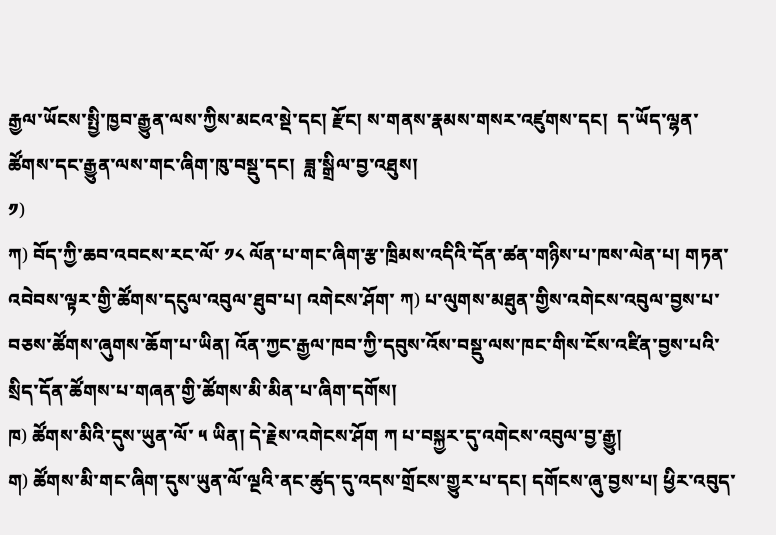རྒྱལ་ཡོངས་སྤྱི་ཁྱབ་རྒྱུན་ལས་ཀྱིས་མངའ་སྡེ་དང། རྫོང། ས་གནས་རྣམས་གསར་འཛུགས་དང།  ད་ཡོད་ལྷན་ཚོགས་དང་རྒྱུན་ལས་གང་ཞིག་ཁུ་བསྡུ་དང།  ཟླ་སྒྲིལ་བྱ་འཐུས།
༡)
ཀ) བོད་ཀྱི་ཆབ་འབངས་རང་ལོ་ ༡༨ ལོན་པ་གང་ཞིག་རྩ་ཁྲིམས་འདིའི་དོན་ཚན་གཉིས་པ་ཁས་ལེན་པ། གཏན་འབེབས་ལྟར་གྱི་ཚོགས་དངུལ་འབུལ་ཐུབ་པ། འགེངས་ཤོག་ ཀ) པ་ལུགས་མཐུན་གྱིས་འགེངས་འབུལ་བྱས་པ་བཅས་ཚོགས་ཞུགས་ཆོག་པ་ཡིན། འོན་ཀྱང་རྒྱལ་ཁབ་ཀྱི་དབུས་འོས་བསྡུ་ལས་ཁང་གིས་ངོས་འཛིན་བྱས་པའི་སྲིད་དོན་ཚོགས་པ་གཞན་གྱི་ཚོགས་མི་མིན་པ་ཞིག་དགོས།
ཁ) ཚོགས་མིའི་དུས་ཡུན་ལོ་ ༥ ཡིན། དེ་རྗེས་འགེངས་ཤོག ཀ པ་བསྐྱར་དུ་འགེངས་འབུལ་བྱ་རྒྱུ།
ག) ཚོགས་མི་གང་ཞིག་དུས་ཡུན་ལོ་ལྔའི་ནང་ཚུད་དུ་འདས་གྲོངས་གྱུར་པ་དང། དགོངས་ཞུ་བྱས་པ། ཕྱིར་འབུད་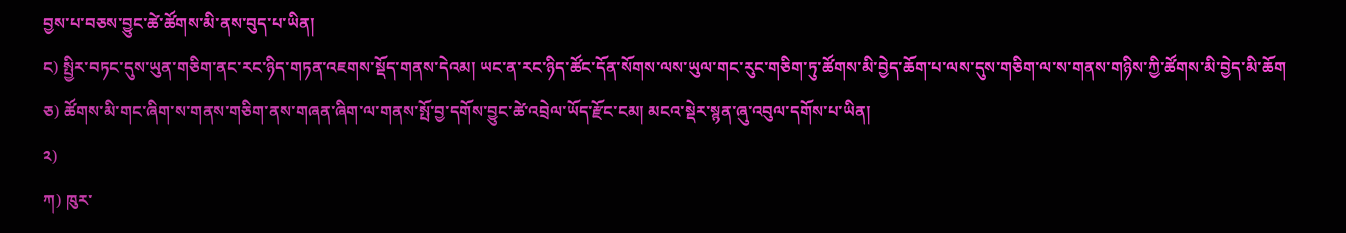བྱས་པ་བཅས་བྱུང་ཚེ་ཚོགས་མི་ནས་བུད་པ་ཡིན།
ང) སྤྱིར་བཏང་དུས་ཡུན་གཅིག་ནང་རང་ཉིད་གཏན་འཇགས་སྡོད་གནས་དེའམ། ཡང་ན་རང་ཉིད་ཚོང་དོན་སོགས་ལས་ཡུལ་གང་རུང་གཅིག་ཏུ་ཚོགས་མི་བྱེད་ཆོག་པ་ལས་དུས་གཅིག་ལ་ས་གནས་གཉིས་ཀྱི་ཚོགས་མི་བྱེད་མི་ཆོག
ཅ) ཚོགས་མི་གང་ཞིག་ས་གནས་གཅིག་ནས་གཞན་ཞིག་ལ་གནས་སྤོ་བྱ་དགོས་བྱུང་ཚེ་འབྲེལ་ཡོད་རྫོང་ངམ། མངའ་སྡེར་སྙན་ཞུ་འབུལ་དགོས་པ་ཡིན།
༢)
ཀ) ཁུར་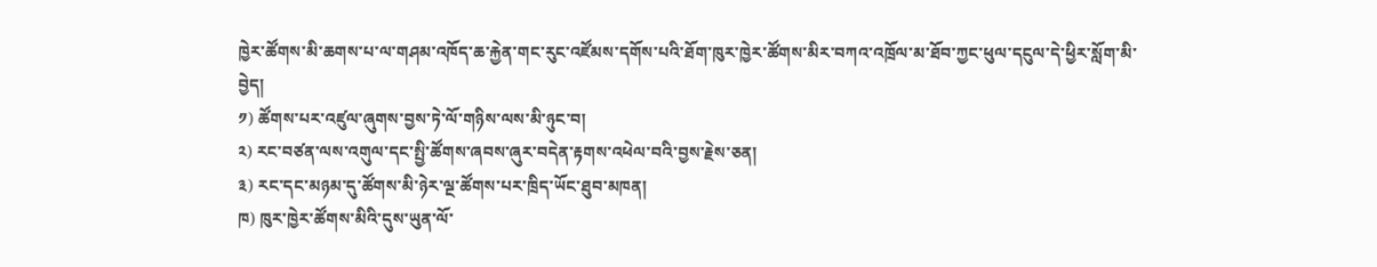ཁྱེར་ཚོགས་མི་ཆགས་པ་ལ་གཤམ་འཁོད་ཆ་རྐྱེན་གང་རུང་འཛོམས་དགོས་པའི་ཐོག་ཁུར་ཁྱེར་ཚོགས་མིར་བཀའ་འཁྲོལ་མ་ཐོབ་ཀྱང་ཕུལ་དངུལ་དེ་ཕྱིར་སློག་མི་བྱེད།
༡) ཚོགས་པར་འཛུལ་ཞུགས་བྱས་ཏེ་ལོ་གཉིས་ལས་མི་ཉུང་བ།
༢) རང་བཙན་ལས་འགུལ་དང་སྤྱི་ཚོགས་ཞབས་ཞུར་བདེན་རྟགས་འཕེལ་བའི་བྱས་རྗེས་ཅན།
༣) རང་དང་མཉམ་དུ་ཚོགས་མི་ཉེར་ལྔ་ཚོགས་པར་ཁྲིད་ཡོང་ཐུབ་མཁན།
ཁ) ཁུར་ཁྱེར་ཚོགས་མིའི་དུས་ཡུན་ལོ་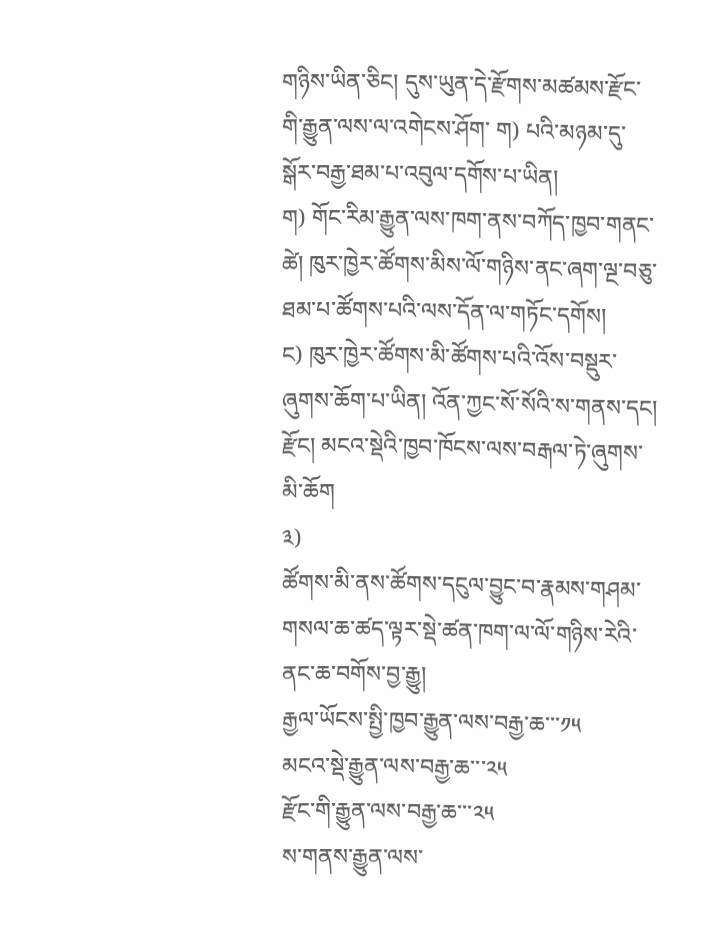གཉིས་ཡིན་ཅིང། དུས་ཡུན་དེ་རྫོགས་མཚམས་རྫོང་གི་རྒྱུན་ལས་ལ་འགེངས་ཤོག་ ག) པའི་མཉམ་དུ་སྒོར་བརྒྱ་ཐམ་པ་འབུལ་དགོས་པ་ཡིན།
ག) གོང་རིམ་རྒྱུན་ལས་ཁག་ནས་བཀོད་ཁྱབ་གནང་ཚེ། ཁུར་ཁྱེར་ཚོགས་མིས་ལོ་གཉིས་ནང་ཞག་ལྔ་བཅུ་ཐམ་པ་ཚོགས་པའི་ལས་དོན་ལ་གཏོང་དགོས།
ང) ཁུར་ཁྱེར་ཚོགས་མི་ཚོགས་པའི་འོས་བསྡུར་ཞུགས་ཆོག་པ་ཡིན། འོན་ཀྱང་སོ་སོའི་ས་གནས་དང། རྫོང། མངའ་སྡེའི་ཁྱབ་ཁོངས་ལས་བརྒལ་ཏེ་ཞུགས་མི་ཆོག
༣)
ཚོགས་མི་ནས་ཚོགས་དངུལ་བྱུང་བ་རྣམས་གཤམ་གསལ་ཆ་ཚད་ལྟར་སྡེ་ཚན་ཁག་ལ་ལོ་གཉིས་རེའི་ནང་ཆ་བགོས་བྱ་རྒྱུ།
རྒྱལ་ཡོངས་སྤྱི་ཁྱབ་རྒྱུན་ལས་བརྒྱ་ཆ་་་༡༥
མངའ་སྡེ་རྒྱུན་ལས་བརྒྱ་ཆ་་་༢༥
རྫོང་གི་རྒྱུན་ལས་བརྒྱ་ཆ་་་༢༥
ས་གནས་རྒྱུན་ལས་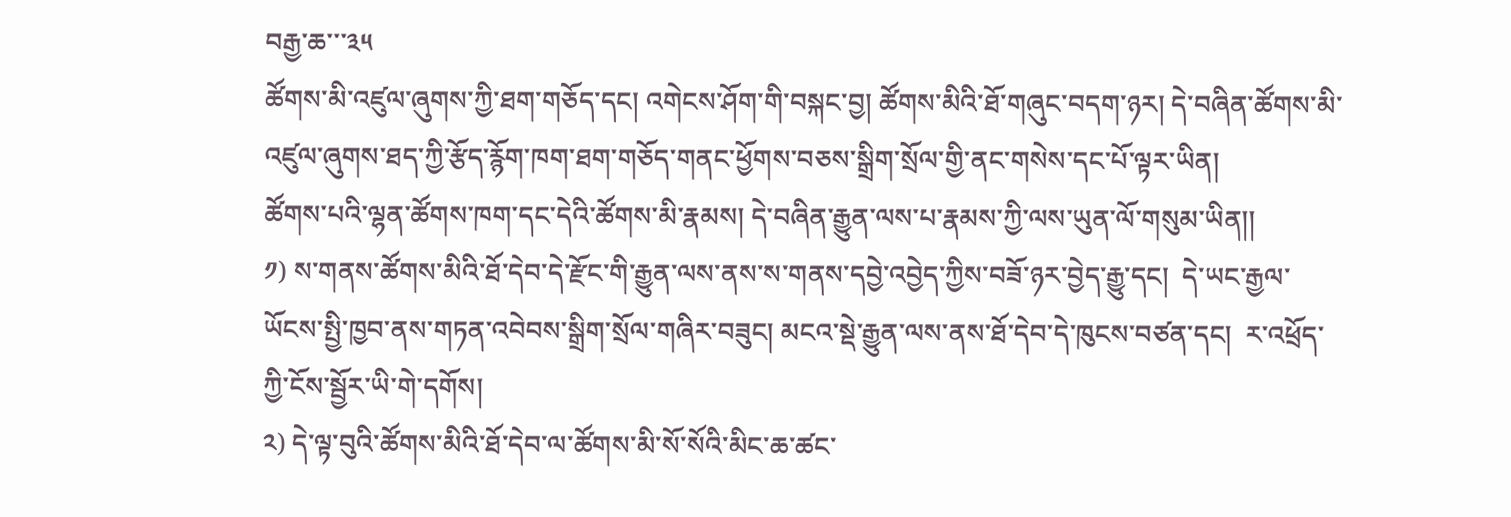བརྒྱ་ཆ་་་༣༥
ཚོགས་མི་འཛུལ་ཞུགས་ཀྱི་ཐག་གཅོད་དང། འགེངས་ཤོག་གི་བསྐང་བྱ། ཚོགས་མིའི་ཐོ་གཞུང་བདག་ཉར། དེ་བཞིན་ཚོགས་མི་འཛུལ་ཞུགས་ཐད་ཀྱི་རྩོད་རྙོག་ཁག་ཐག་གཅོད་གནང་ཕྱོགས་བཅས་སྒྲིག་སྲོལ་གྱི་ནང་གསེས་དང་པོ་ལྟར་ཡིན།
ཚོགས་པའི་ལྷན་ཚོགས་ཁག་དང་དེའི་ཚོགས་མི་རྣམས། དེ་བཞིན་རྒྱུན་ལས་པ་རྣམས་ཀྱི་ལས་ཡུན་ལོ་གསུམ་ཡིན།།
༡) ས་གནས་ཚོགས་མིའི་ཐོ་དེབ་དེ་རྫོང་གི་རྒྱུན་ལས་ནས་ས་གནས་དབྱེ་འབྱེད་ཀྱིས་བཟོ་ཉར་བྱེད་རྒྱུ་དང།  དེ་ཡང་རྒྱལ་ཡོངས་སྤྱི་ཁྱབ་ནས་གཏན་འབེབས་སྒྲིག་སྲོལ་གཞིར་བཟུང། མངའ་སྡེ་རྒྱུན་ལས་ནས་ཐོ་དེབ་དེ་ཁུངས་བཙན་དང།  ར་འཕྲོད་ཀྱི་ངོས་སྦྱོར་ཡི་གེ་དགོས།
༢) དེ་ལྟ་བུའི་ཚོགས་མིའི་ཐོ་དེབ་ལ་ཚོགས་མི་སོ་སོའི་མིང་ཆ་ཚང་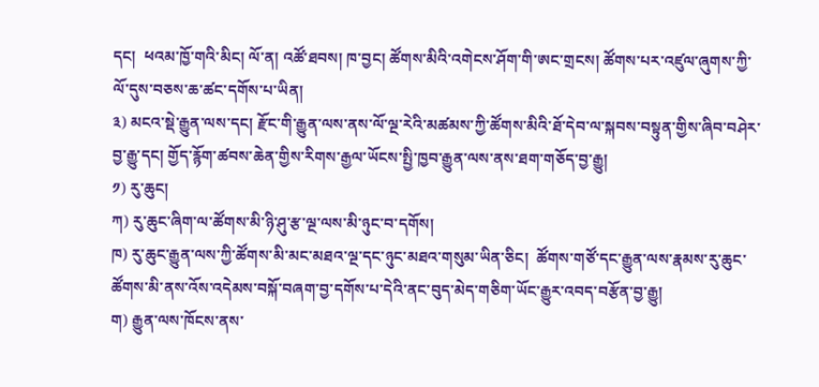དང།  ཕའམ་ཁྱོ་གའི་མིང། ལོ་ན། འཚོ་ཐབས། ཁ་བྱང། ཚོགས་མིའི་འགེངས་ཤོག་གི་ཨང་གྲངས། ཚོགས་པར་འཛུལ་ཞུགས་ཀྱི་ལོ་དུས་བཅས་ཆ་ཚང་དགོས་པ་ཡིན།
༣) མངའ་སྡེ་རྒྱུན་ལས་དང། རྫོང་གི་རྒྱུན་ལས་ནས་ལོ་ལྔ་རེའི་མཚམས་ཀྱི་ཚོགས་མིའི་ཐོ་དེབ་ལ་སྐབས་བསྟུན་གྱིས་ཞིབ་བཤེར་བྱ་རྒྱུ་དང། གྱོད་རྙོག་ཚབས་ཆེན་གྱིས་རིགས་རྒྱལ་ཡོངས་སྤྱི་ཁྱབ་རྒྱུན་ལས་ནས་ཐག་གཅོད་བྱ་རྒྱུ།
༡) རུ་ཆུང།
ཀ) རུ་ཆུང་ཞིག་ལ་ཚོགས་མི་ཉི་ཤུ་རྩ་ལྔ་ལས་མི་ཉུང་བ་དགོས།
ཁ) རུ་ཆུང་རྒྱུན་ལས་ཀྱི་ཚོགས་མི་མང་མཐའ་ལྔ་དང་ཉུང་མཐའ་གསུམ་ཡིན་ཅིང།  ཚོགས་གཙོ་དང་རྒྱུན་ལས་རྣམས་རུ་ཆུང་ཚོགས་མི་ནས་འོས་འདེམས་བསྐོ་བཞག་བྱ་དགོས་པ་དེའི་ནང་བུད་མེད་གཅིག་ཡོང་རྒྱུར་འབད་བརྩོན་བྱ་རྒྱུ།
ག) རྒྱུན་ལས་ཁོངས་ནས་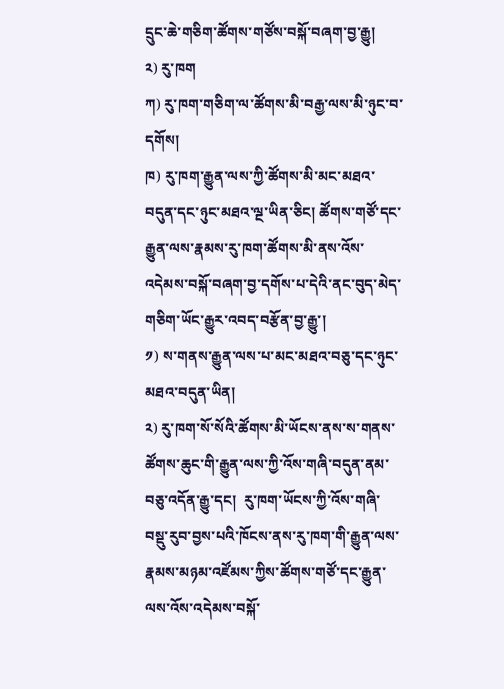དྲུང་ཆེ་གཅིག་ཚོགས་གཙོས་བསྐོ་བཞག་བྱ་རྒྱུ།
༢) རུ་ཁག
ཀ) རུ་ཁག་གཅིག་ལ་ཚོགས་མི་བརྒྱ་ལས་མི་ཉུང་བ་དགོས།
ཁ) རུ་ཁག་རྒྱུན་ལས་ཀྱི་ཚོགས་མི་མང་མཐའ་བདུན་དང་ཉུང་མཐའ་ལྔ་ཡིན་ཅིང། ཚོགས་གཙོ་དང་རྒྱུན་ལས་རྣམས་རུ་ཁག་ཚོགས་མི་ནས་འོས་འདེམས་བསྐོ་བཞག་བྱ་དགོས་པ་དེའི་ནང་བུད་མེད་གཅིག་ཡོང་རྒྱུར་འབད་བརྩོན་བྱ་རྒྱུ་།
༡) ས་གནས་རྒྱུན་ལས་པ་མང་མཐའ་བཅུ་དང་ཉུང་མཐའ་བདུན་ཡིན།
༢) རུ་ཁག་སོ་སོའི་ཚོགས་མི་ཡོངས་ནས་ས་གནས་ཚོགས་ཆུང་གི་རྒྱུན་ལས་ཀྱི་འོས་གཞི་བདུན་ནམ་བཅུ་འདོན་རྒྱུ་དང།  རུ་ཁག་ཡོངས་ཀྱི་འོས་གཞི་བསྡུ་རུབ་བྱས་པའི་ཁོངས་ནས་རུ་ཁག་གི་རྒྱུན་ལས་རྣམས་མཉམ་འཛོམས་ཀྱིས་ཚོགས་གཙོ་དང་རྒྱུན་ལས་འོས་འདེམས་བསྐོ་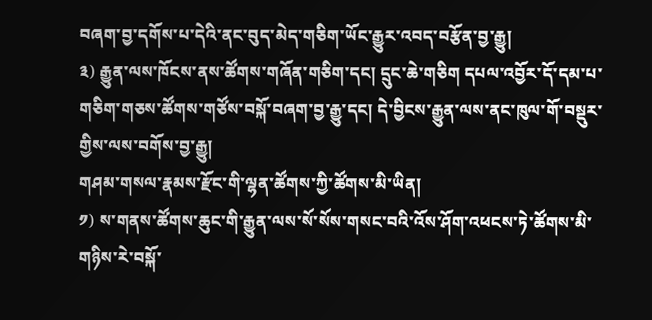བཞག་བྱ་དགོས་པ་དེའི་ནང་བུད་མེད་གཅིག་ཡོང་རྒྱུར་འབད་བརྩོན་བྱ་རྒྱུ།
༣) རྒྱུན་ལས་ཁོངས་ནས་ཚོགས་གཞོན་གཅིག་དང། དྲུང་ཆེ་གཅིག དཔལ་འབྱོར་དོ་དམ་པ་གཅིག་གཅས་ཚོགས་གཙོས་བསྐོ་བཞག་བྱ་རྒྱུ་དང། དེ་བྱིངས་རྒྱུན་ལས་ནང་ཁུལ་གོ་བསྡུར་གྱིས་ལས་བགོས་བྱ་རྒྱུ།
གཤམ་གསལ་རྣམས་རྫོང་གི་ལྷན་ཚོགས་ཀྱི་ཚོགས་མི་ཡིན།
༡) ས་གནས་ཚོགས་ཆུང་གི་རྒྱུན་ལས་སོ་སོས་གསང་བའི་འོས་ཤོག་འཕངས་ཏེ་ཚོགས་མི་གཉིས་རེ་བསྐོ་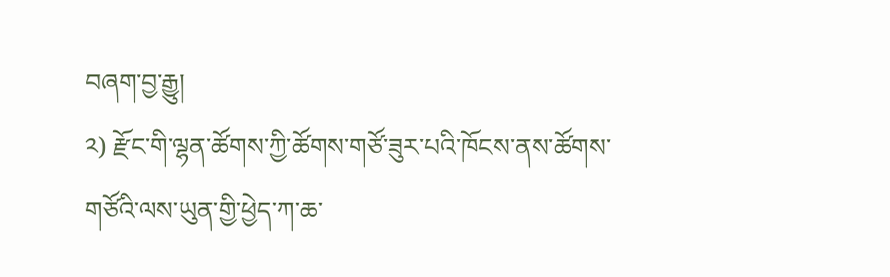བཞག་བྱ་རྒྱུ།
༢) རྫོང་གི་ལྷན་ཚོགས་ཀྱི་ཚོགས་གཙོ་ཟུར་པའི་ཁོངས་ནས་ཚོགས་གཙོའི་ལས་ཡུན་གྱི་ཕྱེད་ཀ་ཆ་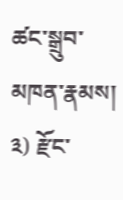ཚང་སྒྲུབ་མཁན་རྣམས།
༣) རྫོང་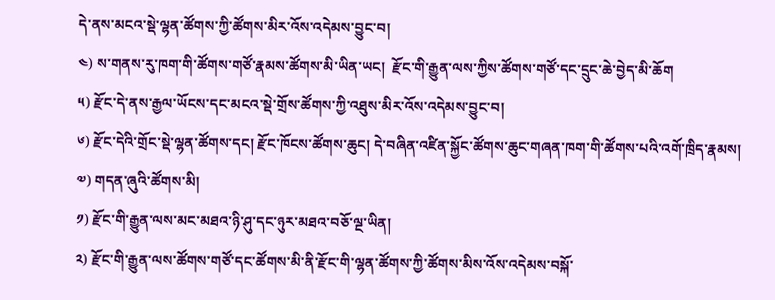དེ་ནས་མངའ་སྡེ་ལྷན་ཚོགས་ཀྱི་ཚོགས་མིར་འོས་འདེམས་བྱུང་བ།
༤) ས་གནས་རུ་ཁག་གི་ཚོགས་གཙོ་རྣམས་ཚོགས་མི་ཡིན་ཡང།  རྫོང་གི་རྒྱུན་ལས་ཀྱིས་ཚོགས་གཙོ་དང་དྲུང་ཆེ་བྱེད་མི་ཆོག
༥) རྫོང་དེ་ནས་རྒྱལ་ཡོངས་དང་མངའ་སྡེ་གྲོས་ཚོགས་ཀྱི་འཐུས་མིར་འོས་འདེམས་བྱུང་བ།
༦) རྫོང་དེའི་གྲོང་སྡེ་ལྷན་ཚོགས་དང། རྫོང་ཁོངས་ཚོགས་ཆུང། དེ་བཞིན་འཛིན་སྐྱོང་ཚོགས་ཆུང་གཞན་ཁག་གི་ཚོགས་པའི་འགོ་ཁྲིད་རྣམས།
༧) གདན་ཞུའི་ཚོགས་མི།
༡) རྫོང་གི་རྒྱུན་ལས་མང་མཐའ་ཉི་ཤུ་དང་ཉུར་མཐའ་བཅོ་ལྔ་ཡིན།
༢) རྫོང་གི་རྒྱུན་ལས་ཚོགས་གཙོ་དང་ཚོགས་མི་ནི་རྫོང་གི་ལྷན་ཚོགས་ཀྱི་ཚོགས་མིས་འོས་འདེམས་བསྐོ་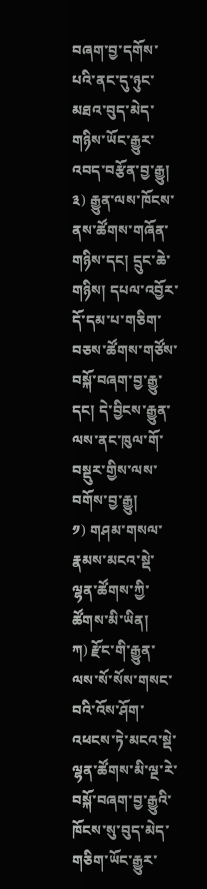བཞག་བྱ་དགོས་པའི་ནང་དུ་ཉུང་མཐའ་བུད་མེད་གཉིས་ཡོང་རྒྱུར་འབད་བརྩོན་བྱ་རྒྱུ།
༣) རྒྱུན་ལས་ཁོངས་ནས་ཚོགས་གཞོན་གཉིས་དང། དྲུང་ཆེ་གཉིས། དཔལ་འབྱོར་དོ་དམ་པ་གཅིག་བཅས་ཚོགས་གཙོས་བསྐོ་བཞག་བྱ་རྒྱུ་དང། དེ་བྱིངས་རྒྱུན་ལས་ནང་ཁུལ་གོ་བསྡུར་གྱིས་ལས་བགོས་བྱ་རྒྱུ།
༡) གཤམ་གསལ་རྣམས་མངའ་སྡེ་ལྷན་ཚོགས་ཀྱི་ཚོགས་མི་ཡིན།
ཀ) རྫོང་གི་རྒྱུན་ལས་སོ་སོས་གསང་བའི་འོས་ཤོག་འཕངས་ཏེ་མངའ་སྡེ་ལྷན་ཚོགས་མི་ལྔ་རེ་བསྐོ་བཞག་བྱ་རྒྱུའི་ཁོངས་སུ་བུད་མེད་གཅིག་ཡོང་རྒྱུར་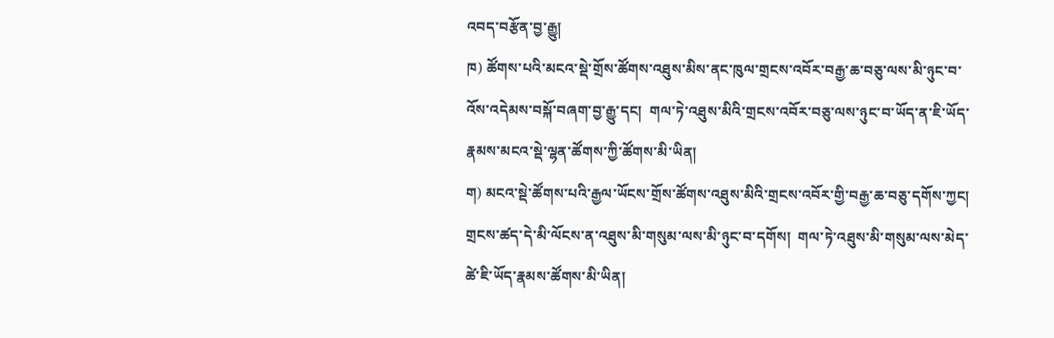འབད་བརྩོན་བྱ་རྒྱུ།
ཁ) ཚོགས་པའི་མངའ་སྡེ་གྲོས་ཚོགས་འཐུས་མིས་ནང་ཁུལ་གྲངས་འབོར་བརྒྱ་ཆ་བཅུ་ལས་མི་ཉུང་བ་འོས་འདེམས་བསྐོ་བཞག་བྱ་རྒྱུ་དང།  གལ་ཏེ་འཐུས་མིའི་གྲངས་འབོར་བཅུ་ལས་ཉུང་བ་ཡོད་ན་ཇི་ཡོད་རྣམས་མངའ་སྡེ་ལྷན་ཚོགས་ཀྱི་ཚོགས་མི་ཡིན།
ག) མངའ་སྡེ་ཚོགས་པའི་རྒྱལ་ཡོངས་གྲོས་ཚོགས་འཐུས་མིའི་གྲངས་འབོར་གྱི་བརྒྱ་ཆ་བཅུ་དགོས་ཀྱང།  གྲངས་ཚད་དེ་མི་ལོངས་ན་འཐུས་མི་གསུམ་ལས་མི་ཉུང་བ་དགོས།  གལ་ཏེ་འཐུས་མི་གསུམ་ལས་མེད་ཚེ་ཇི་ཡོད་རྣམས་ཚོགས་མི་ཡིན།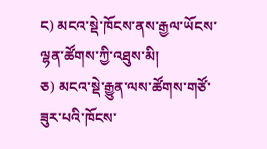ང) མངའ་སྡེ་ཁོངས་ནས་རྒྱལ་ཡོངས་ལྷན་ཚོགས་ཀྱི་འཐུས་མི།
ཅ) མངའ་སྡེ་རྒྱུན་ལས་ཚོགས་གཙོ་ཟུར་པའི་ཁོངས་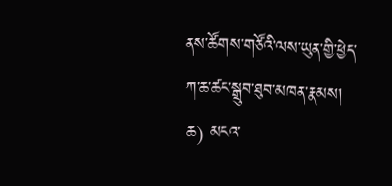ནས་ཚོགས་གཙོའི་ལས་ཡུན་གྱི་ཕྱེད་ཀ་ཆ་ཚང་སྒྲུབ་ཐུབ་མཁན་རྣམས།
ཆ) མངའ་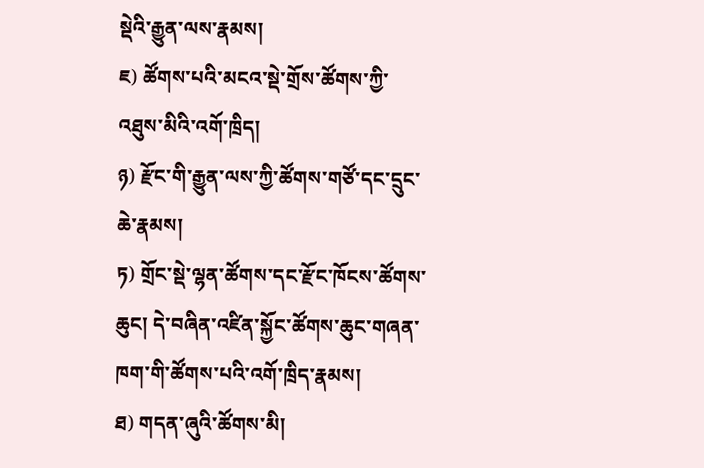སྡེའི་རྒྱུན་ལས་རྣམས།
ཇ) ཚོགས་པའི་མངའ་སྡེ་གྲོས་ཚོགས་ཀྱི་འཐུས་མིའི་འགོ་ཁྲིད།
ཉ) རྫོང་གི་རྒྱུན་ལས་ཀྱི་ཚོགས་གཙོ་དང་དྲུང་ཆེ་རྣམས།
ཏ) གྲོང་སྡེ་ལྷན་ཚོགས་དང་རྫོང་ཁོངས་ཚོགས་ཆུང། དེ་བཞིན་འཛིན་སྐྱོང་ཚོགས་ཆུང་གཞན་ཁག་གི་ཚོགས་པའི་འགོ་ཁྲིད་རྣམས།
ཐ) གདན་ཞུའི་ཚོགས་མི།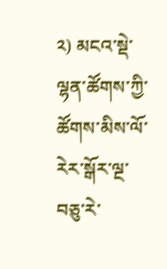༢) མངའ་སྡེ་ལྷན་ཚོགས་ཀྱི་ཚོགས་མིས་ལོ་རེར་སྒོར་ལྔ་བཅུ་རེ་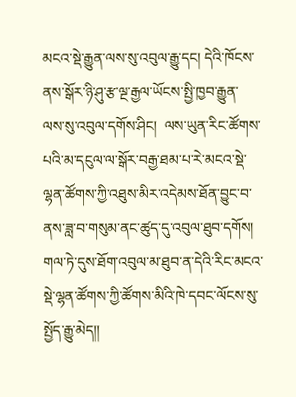མངའ་སྡེ་རྒྱུན་ལས་སུ་འབུལ་རྒྱུ་དང། དེའི་ཁོངས་ནས་སྒོར་ཉི་ཤུ་རྩ་ལྔ་རྒྱལ་ཡོངས་སྤྱི་ཁྱབ་རྒྱུན་ལས་སུ་འབུལ་དགོས་ཤིང།  ལས་ཡུན་རིང་ཚོགས་པའི་མ་དངུལ་ལ་སྒོར་བརྒྱ་ཐམ་པ་རེ་མངའ་སྡེ་ལྷན་ཚོགས་ཀྱི་འཐུས་མིར་འདེམས་ཐོན་བྱུང་བ་ནས་ཟླ་བ་གསུམ་ནང་ཚུད་དུ་འབུལ་ཐུབ་དགོས། གལ་ཏེ་དུས་ཐོག་འབུལ་མ་ཐུབ་ན་དེའི་རིང་མངའ་སྡེ་ལྷན་ཚོགས་ཀྱི་ཚོགས་མིའི་ཁེ་དབང་ལོངས་སུ་སྤྱོད་རྒྱུ་མེད།།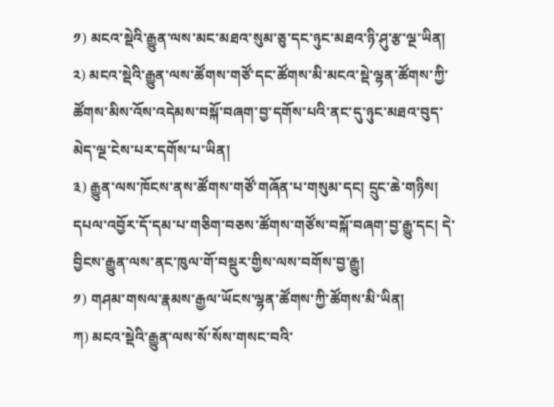༡) མངའ་སྡེའི་རྒྱུན་ལས་མང་མཐའ་སུམ་ཅུ་དང་ཉུང་མཐའ་ཉི་ཤུ་རྩ་ལྔ་ཡིན།
༢) མངའ་སྡེའི་རྒྱུན་ལས་ཚོགས་གཙོ་དང་ཚོགས་མི་མངའ་སྡེ་ལྷན་ཚོགས་ཀྱི་ཚོགས་མིས་འོས་འདེམས་བསྐོ་བཞག་བྱ་དགོས་པའི་ནང་དུ་ཉུང་མཐའ་བུད་མེད་ལྔ་ངེས་པར་དགོས་པ་ཡིན།
༣) རྒྱུན་ལས་ཁོངས་ནས་ཚོགས་གཙོ་གཞོན་པ་གསུམ་དང། དྲུང་ཆེ་གཉིས། དཔལ་འབྱོར་དོ་དམ་པ་གཅིག་བཅས་ཚོགས་གཙོས་བསྐོ་བཞག་བྱ་རྒྱུ་དང། དེ་བྱིངས་རྒྱུན་ལས་ནང་ཁུལ་གོ་བསྡུར་གྱིས་ལས་བགོས་བྱ་རྒྱུ།
༡) གཤམ་གསལ་རྣམས་རྒྱལ་ཡོངས་ལྷན་ཚོགས་ཀྱི་ཚོགས་མི་ཡིན།
ཀ) མངའ་སྡེའི་རྒྱུན་ལས་སོ་སོས་གསང་བའི་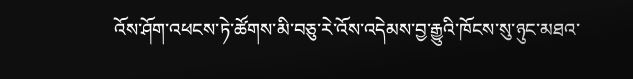འོས་ཤོག་འཕངས་ཏེ་ཚོགས་མི་བཅུ་རེ་འོས་འདེམས་བྱ་རྒྱུའི་ཁོངས་སུ་ཉུང་མཐའ་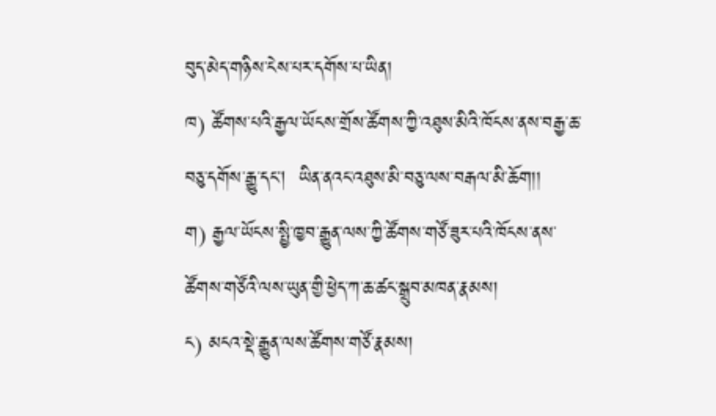བུད་མེད་གཉིས་ངེས་པར་དགོས་པ་ཡིན།
ཁ) ཚོགས་པའི་རྒྱལ་ཡོངས་གྲོས་ཚོགས་ཀྱི་འཐུས་མིའི་ཁོངས་ནས་བརྒྱ་ཆ་བཅུ་དགོས་རྒྱུ་དང།  ཡིན་ནའང་འཐུས་མི་བཅུ་ལས་བརྒལ་མི་ཆོག།།
ག) རྒྱལ་ཡོངས་སྤྱི་ཁྱབ་རྒྱུན་ལས་ཀྱི་ཚོགས་གཙོ་ཟུར་པའི་ཁོངས་ནས་ཚོགས་གཙོའི་ལས་ཡུན་གྱི་ཕྱེད་ཀ་ཆ་ཚང་སྒྲུབ་མཁན་རྣམས།
ང) མངའ་སྡེ་རྒྱུན་ལས་ཚོགས་གཙོ་རྣམས།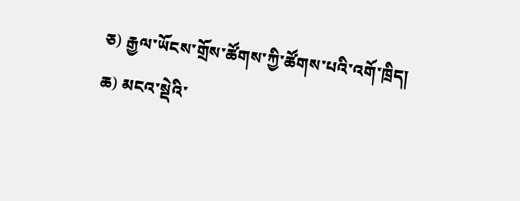ཅ) རྒྱལ་ཡོངས་གྲོས་ཚོགས་ཀྱི་ཚོགས་པའི་འགོ་ཁྲིད།
ཆ) མངའ་སྡེའི་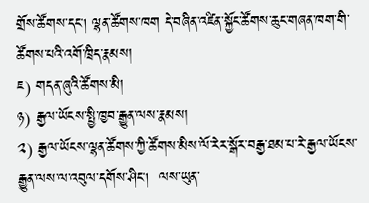གྲོས་ཚོགས་དང། ལྷན་ཚོགས་ཁག དེ་བཞིན་འཛིན་སྐྱོང་ཚོགས་ཆུང་གཞན་ཁག་གི་ཚོགས་པའི་འགོ་ཁྲིད་རྣམས།
ཇ) གདན་ཞུའི་ཚོགས་མི།
ཉ) རྒྱལ་ཡོངས་སྤྱི་ཁྱབ་རྒྱུན་ལས་རྣམས།
༢) རྒྱལ་ཡོངས་ལྷན་ཚོགས་ཀྱི་ཚོགས་མིས་ལོ་རེར་སྒོར་བརྒྱ་ཐམ་པ་རེ་རྒྱལ་ཡོངས་རྒྱུན་ལས་ལ་འབུལ་དགོས་ཤིང།  ལས་ཡུན་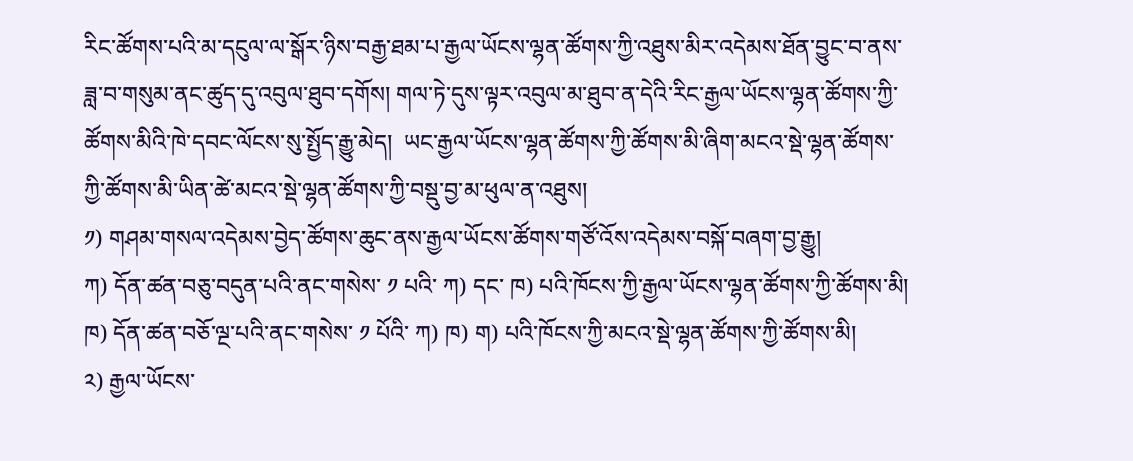རིང་ཚོགས་པའི་མ་དངུལ་ལ་སྒོར་ཉིས་བརྒྱ་ཐམ་པ་རྒྱལ་ཡོངས་ལྷན་ཚོགས་ཀྱི་འཐུས་མིར་འདེམས་ཐོན་བྱུང་བ་ནས་ཟླ་བ་གསུམ་ནང་ཚུད་དུ་འབུལ་ཐུབ་དགོས། གལ་ཏེ་དུས་ལྟར་འབུལ་མ་ཐུབ་ན་དེའི་རིང་རྒྱལ་ཡོངས་ལྷན་ཚོགས་ཀྱི་ཚོགས་མིའི་ཁེ་དབང་ལོངས་སུ་སྤྱོད་རྒྱུ་མེད།  ཡང་རྒྱལ་ཡོངས་ལྷན་ཚོགས་ཀྱི་ཚོགས་མི་ཞིག་མངའ་སྡེ་ལྷན་ཚོགས་ཀྱི་ཚོགས་མི་ཡིན་ཚེ་མངའ་སྡེ་ལྷན་ཚོགས་ཀྱི་བསྡུ་བྱ་མ་ཕུལ་ན་འཐུས།
༡) གཤམ་གསལ་འདེམས་བྱེད་ཚོགས་ཆུང་ནས་རྒྱལ་ཡོངས་ཚོགས་གཙོ་འོས་འདེམས་བསྐོ་བཞག་བྱ་རྒྱུ།
ཀ) དོན་ཚན་བཅུ་བདུན་པའི་ནང་གསེས་ ༡ པའི་ ཀ) དང་ ཁ) པའི་ཁོངས་ཀྱི་རྒྱལ་ཡོངས་ལྷན་ཚོགས་ཀྱི་ཚོགས་མི།
ཁ) དོན་ཚན་བཅོ་ལྔ་པའི་ནང་གསེས་ ༡ པོའི་ ཀ) ཁ) ག) པའི་ཁོངས་ཀྱི་མངའ་སྡེ་ལྷན་ཚོགས་ཀྱི་ཚོགས་མི།
༢) རྒྱལ་ཡོངས་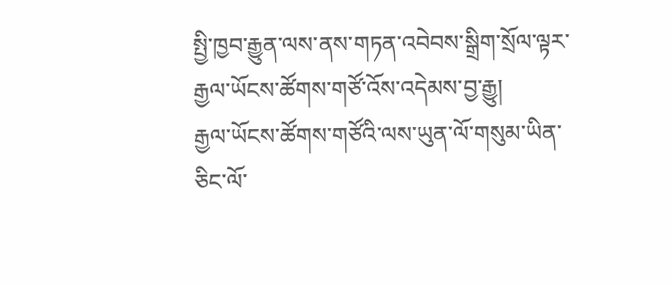སྤྱི་ཁྱབ་རྒྱུན་ལས་ནས་གཏན་འབེབས་སྒྲིག་སྲོལ་ལྟར་རྒྱལ་ཡོངས་ཚོགས་གཙོ་འོས་འདེམས་བྱ་རྒྱུ།
རྒྱལ་ཡོངས་ཚོགས་གཙོའི་ལས་ཡུན་ལོ་གསུམ་ཡིན་ཅིང་ལོ་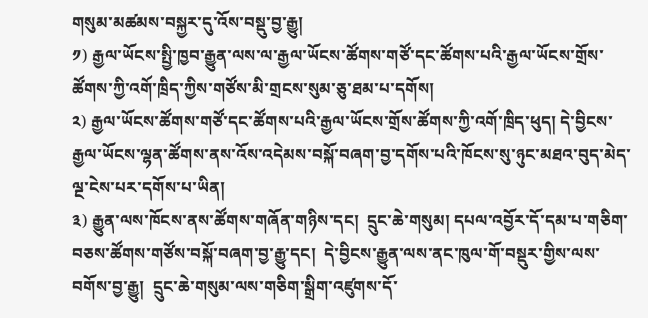གསུམ་མཚམས་བསྐྱར་དུ་འོས་བསྡུ་བྱ་རྒྱུ།
༡) རྒྱལ་ཡོངས་སྤྱི་ཁྱབ་རྒྱུན་ལས་ལ་རྒྱལ་ཡོངས་ཚོགས་གཙོ་དང་ཚོགས་པའི་རྒྱལ་ཡོངས་གྲོས་ཚོགས་ཀྱི་འགོ་ཁྲིད་ཀྱིས་གཙོས་མི་གྲངས་སུམ་ཅུ་ཐམ་པ་དགོས།
༢) རྒྱལ་ཡོངས་ཚོགས་གཙོ་དང་ཚོགས་པའི་རྒྱལ་ཡོངས་གྲོས་ཚོགས་ཀྱི་འགོ་ཁྲིད་ཕུད། དེ་བྱིངས་རྒྱལ་ཡོངས་ལྷན་ཚོགས་ནས་འོས་འདེམས་བསྐོ་བཞག་བྱ་དགོས་པའི་ཁོངས་སུ་ཉུང་མཐའ་བུད་མེད་ལྔ་ངེས་པར་དགོས་པ་ཡིན།
༣) རྒྱུན་ལས་ཁོངས་ནས་ཚོགས་གཞོན་གཉིས་དང།  དྲུང་ཆེ་གསུམ། དཔལ་འབྱོར་དོ་དམ་པ་གཅིག་བཅས་ཚོགས་གཙོས་བསྐོ་བཞག་བྱ་རྒྱུ་དང།  དེ་བྱིངས་རྒྱུན་ལས་ནང་ཁུལ་གོ་བསྡུར་གྱིས་ལས་བགོས་བྱ་རྒྱུ།  དྲུང་ཆེ་གསུམ་ལས་གཅིག་སྒྲིག་འཛུགས་དོ་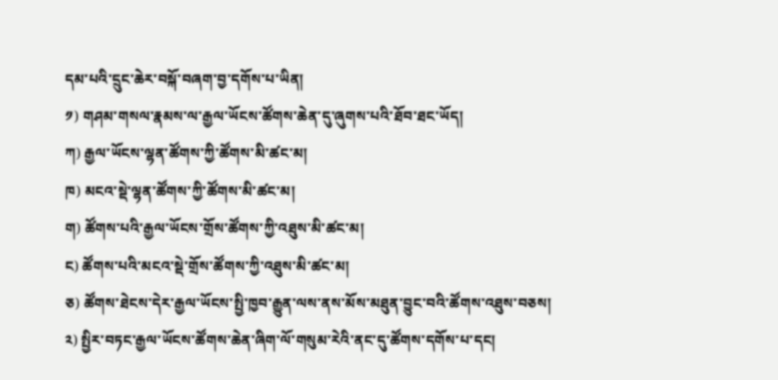དམ་པའི་དྲུང་ཆེར་བསྐོ་བཞག་བྱ་དགོས་པ་ཡིན།
༡) གཤམ་གསལ་རྣམས་ལ་རྒྱལ་ཡོངས་ཚོགས་ཆེན་དུ་ཞུགས་པའི་ཐོབ་ཐང་ཡོད།
ཀ) རྒྱལ་ཡོངས་ལྷན་ཚོགས་ཀྱི་ཚོགས་མི་ཚང་མ།
ཁ) མངའ་སྡེ་ལྷན་ཚོགས་ཀྱི་ཚོགས་མི་ཚང་མ།
ག) ཚོགས་པའི་རྒྱལ་ཡོངས་གྲོས་ཚོགས་ཀྱི་འཐུས་མི་ཚང་མ།
ང) ཚོགས་པའི་མངའ་སྡེ་གྲོས་ཚོགས་ཀྱི་འཐུས་མི་ཚང་མ།
ཅ) ཚོགས་ཐེངས་དེར་རྒྱལ་ཡོངས་སྤྱི་ཁྱབ་རྒྱུན་ལས་ནས་མོས་མཐུན་བྱུང་བའི་ཚོགས་འཐུས་བཅས།
༢) སྤྱིར་བཏང་རྒྱལ་ཡོངས་ཚོགས་ཆེན་ཞིག་ལོ་གསུམ་རེའི་ནང་དུ་ཚོགས་དགོས་པ་དང།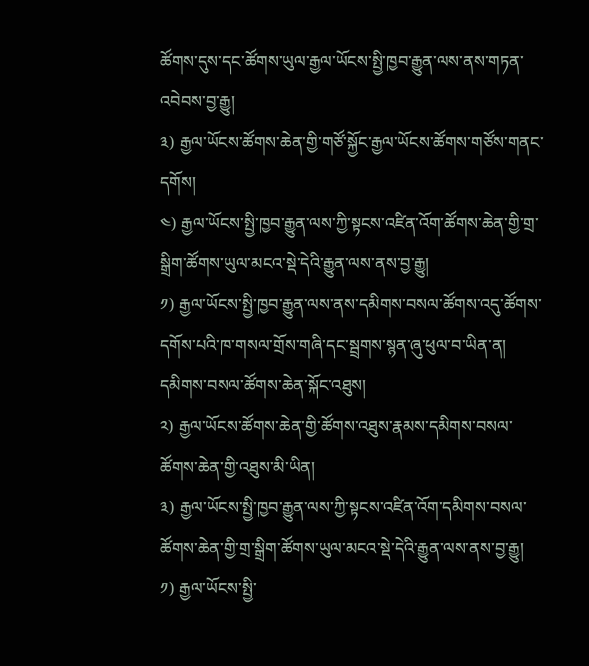ཚོགས་དུས་དང་ཚོགས་ཡུལ་རྒྱལ་ཡོངས་སྤྱི་ཁྱབ་རྒྱུན་ལས་ནས་གཏན་འབེབས་བྱ་རྒྱུ།
༣) རྒྱལ་ཡོངས་ཚོགས་ཆེན་གྱི་གཙོ་སྐྱོང་རྒྱལ་ཡོངས་ཚོགས་གཙོས་གནང་དགོས།
༤) རྒྱལ་ཡོངས་སྤྱི་ཁྱབ་རྒྱུན་ལས་ཀྱི་སྟངས་འཛིན་འོག་ཚོགས་ཆེན་གྱི་གྲ་སྒྲིག་ཚོགས་ཡུལ་མངའ་སྡེ་དེའི་རྒྱུན་ལས་ནས་བྱ་རྒྱུ།
༡) རྒྱལ་ཡོངས་སྤྱི་ཁྱབ་རྒྱུན་ལས་ནས་དམིགས་བསལ་ཚོགས་འདུ་ཚོགས་དགོས་པའི་ཁ་གསལ་གྲོས་གཞི་དང་སྦྲགས་སྙན་ཞུ་ཕུལ་བ་ཡིན་ན།  དམིགས་བསལ་ཚོགས་ཆེན་སྐོང་འཐུས།
༢) རྒྱལ་ཡོངས་ཚོགས་ཆེན་གྱི་ཚོགས་འཐུས་རྣམས་དམིགས་བསལ་ཚོགས་ཆེན་གྱི་འཐུས་མི་ཡིན།
༣) རྒྱལ་ཡོངས་སྤྱི་ཁྱབ་རྒྱུན་ལས་ཀྱི་སྟངས་འཛིན་འོག་དམིགས་བསལ་ཚོགས་ཆེན་གྱི་གྲ་སྒྲིག་ཚོགས་ཡུལ་མངའ་སྡེ་དེའི་རྒྱུན་ལས་ནས་བྱ་རྒྱུ།
༡) རྒྱལ་ཡོངས་སྤྱི་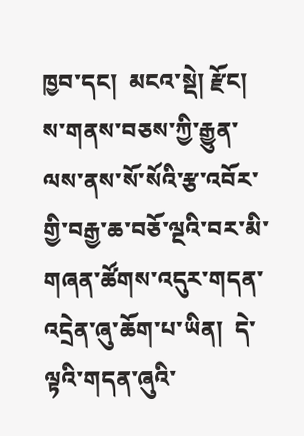ཁྱབ་དང།  མངའ་སྡེ། རྫོང། ས་གནས་བཅས་ཀྱི་རྒྱུན་ལས་ནས་སོ་སོའི་རྩ་འབོར་གྱི་བརྒྱ་ཆ་བཅོ་ལྔའི་བར་མི་གཞན་ཚོགས་འདུར་གདན་འདྲེན་ཞུ་ཆོག་པ་ཡིན།  དེ་ལྟའི་གདན་ཞུའི་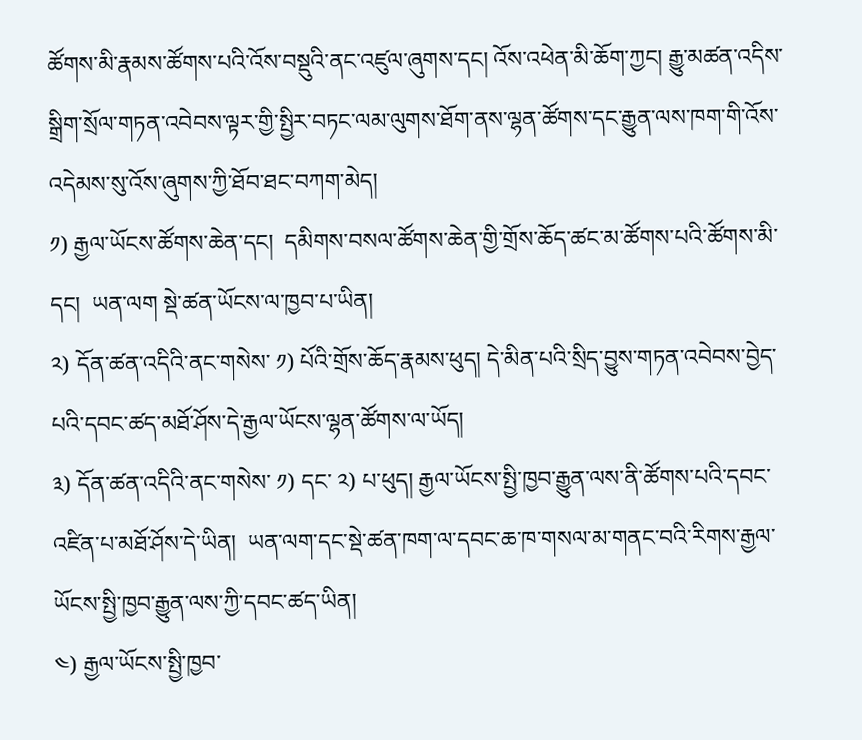ཚོགས་མི་རྣམས་ཚོགས་པའི་འོས་བསྡུའི་ནང་འཛུལ་ཞུགས་དང། འོས་འཕེན་མི་ཆོག་ཀྱང། རྒྱུ་མཚན་འདིས་སྒྲིག་སྲོལ་གཏན་འབེབས་ལྟར་གྱི་སྤྱིར་བཏང་ལམ་ལུགས་ཐོག་ནས་ལྷན་ཚོགས་དང་རྒྱུན་ལས་ཁག་གི་འོས་འདེམས་སུ་འོས་ཞུགས་ཀྱི་ཐོབ་ཐང་བཀག་མེད།
༡) རྒྱལ་ཡོངས་ཚོགས་ཆེན་དང།  དམིགས་བསལ་ཚོགས་ཆེན་གྱི་གྲོས་ཆོད་ཚང་མ་ཚོགས་པའི་ཚོགས་མི་དང།  ཡན་ལག སྡེ་ཚན་ཡོངས་ལ་ཁྱབ་པ་ཡིན།
༢) དོན་ཚན་འདིའི་ནང་གསེས་ ༡) པོའི་གྲོས་ཆོད་རྣམས་ཕུད། དེ་མིན་པའི་སྲིད་བྱུས་གཏན་འབེབས་བྱེད་པའི་དབང་ཚད་མཐོ་ཤོས་དེ་རྒྱལ་ཡོངས་ལྷན་ཚོགས་ལ་ཡོད།
༣) དོན་ཚན་འདིའི་ནང་གསེས་ ༡) དང་ ༢) པ་ཕུད། རྒྱལ་ཡོངས་སྤྱི་ཁྱབ་རྒྱུན་ལས་ནི་ཚོགས་པའི་དབང་འཛིན་པ་མཐོ་ཤོས་དེ་ཡིན།  ཡན་ལག་དང་སྡེ་ཚན་ཁག་ལ་དབང་ཆ་ཁ་གསལ་མ་གནང་བའི་རིགས་རྒྱལ་ཡོངས་སྤྱི་ཁྱབ་རྒྱུན་ལས་ཀྱི་དབང་ཚད་ཡིན།
༤) རྒྱལ་ཡོངས་སྤྱི་ཁྱབ་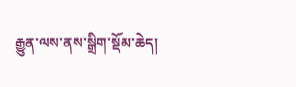རྒྱུན་ལས་ནས་སྒྲིག་སྡོམ་ཆེད།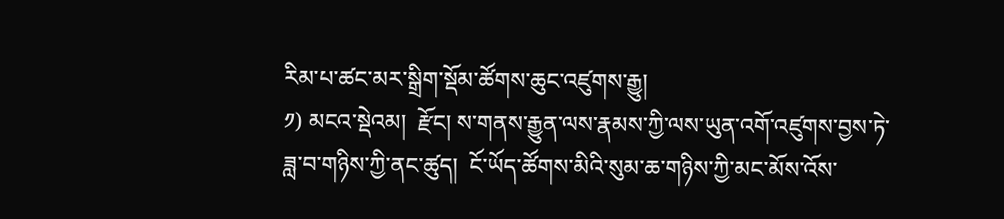རིམ་པ་ཚང་མར་སྒྲིག་སྡོམ་ཚོགས་ཆུང་འཛུགས་རྒྱུ།
༡) མངའ་སྡེའམ།  རྫོང། ས་གནས་རྒྱུན་ལས་རྣམས་ཀྱི་ལས་ཡུན་འགོ་འཛུགས་བྱས་ཏེ་ཟླ་བ་གཉིས་ཀྱི་ནང་ཚུད།  ངོ་ཡོད་ཚོགས་མིའི་སུམ་ཆ་གཉིས་ཀྱི་མང་མོས་འོས་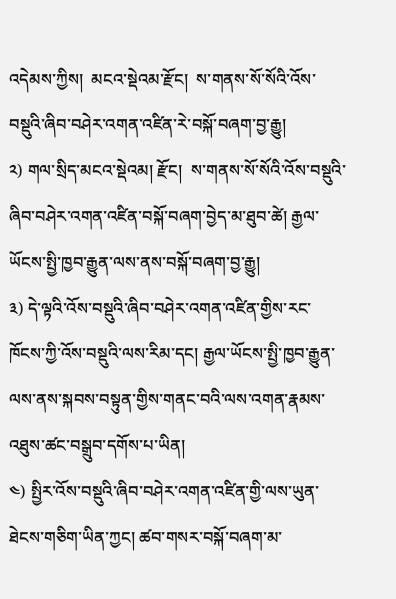འདེམས་ཀྱིས།  མངའ་སྡེའམ་རྫོང།  ས་གནས་སོ་སོའི་འོས་བསྡུའི་ཞིབ་བཤེར་འགན་འཛིན་རེ་བསྐོ་བཞག་བྱ་རྒྱུ།
༢) གལ་སྲིད་མངའ་སྡེའམ། རྫོང།  ས་གནས་སོ་སོའི་འོས་བསྡུའི་ཞིབ་བཤེར་འགན་འཛིན་བསྐོ་བཞག་བྱེད་མ་ཐུབ་ཚེ། རྒྱལ་ཡོངས་སྤྱི་ཁྱབ་རྒྱུན་ལས་ནས་བསྐོ་བཞག་བྱ་རྒྱུ།
༣) དེ་ལྟའི་འོས་བསྡུའི་ཞིབ་བཤེར་འགན་འཛིན་གྱིས་རང་ཁོངས་ཀྱི་འོས་བསྡུའི་ལས་རིམ་དང། རྒྱལ་ཡོངས་སྤྱི་ཁྱབ་རྒྱུན་ལས་ནས་སྐབས་བསྟུན་གྱིས་གནང་བའི་ལས་འགན་རྣམས་འཐུས་ཚང་བསྒྲུབ་དགོས་པ་ཡིན།
༤) སྤྱིར་འོས་བསྡུའི་ཞིབ་བཤེར་འགན་འཛིན་གྱི་ལས་ཡུན་ཐེངས་གཅིག་ཡིན་ཀྱང། ཚབ་གསར་བསྐོ་བཞག་མ་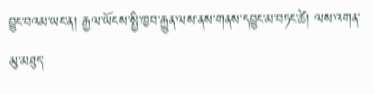བྱུང་བའམ་ཡང་ན། རྒྱལ་ཡོངས་སྤྱི་ཁྱབ་རྒྱུན་ལས་ནས་གནས་དབྱུང་མ་བཏང་ཚེ། ལས་འགན་མུ་མཐུད་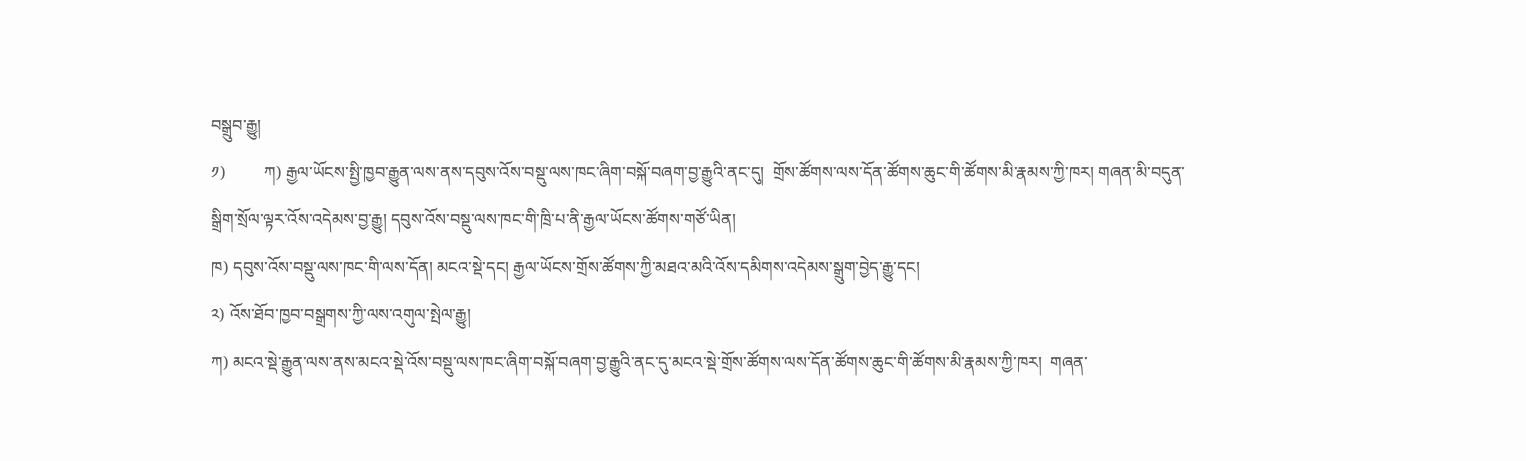བསྒྲུབ་རྒྱུ།
༡)         ཀ) རྒྱལ་ཡོངས་སྤྱི་ཁྱབ་རྒྱུན་ལས་ནས་དབུས་འོས་བསྡུ་ལས་ཁང་ཞིག་བསྐོ་བཞག་བྱ་རྒྱུའི་ནང་དུ།  གྲོས་ཚོགས་ལས་དོན་ཚོགས་ཆུང་གི་ཚོགས་མི་རྣམས་ཀྱི་ཁར། གཞན་མི་བདུན་སྒྲིག་སྲོལ་ལྟར་འོས་འདེམས་བྱ་རྒྱུ། དབུས་འོས་བསྡུ་ལས་ཁང་གི་ཁྲི་པ་ནི་རྒྱལ་ཡོངས་ཚོགས་གཙོ་ཡིན།
ཁ) དབུས་འོས་བསྡུ་ལས་ཁང་གི་ལས་དོན། མངའ་སྡེ་དང། རྒྱལ་ཡོངས་གྲོས་ཚོགས་ཀྱི་མཐའ་མའི་འོས་དམིགས་འདེམས་སྒྲུག་བྱེད་རྒྱུ་དང།
༢) འོས་ཐོབ་ཁྱབ་བསྒྲགས་ཀྱི་ལས་འགུལ་སྤེལ་རྒྱུ།
ཀ) མངའ་སྡེ་རྒྱུན་ལས་ནས་མངའ་སྡེ་འོས་བསྡུ་ལས་ཁང་ཞིག་བསྐོ་བཞག་བྱ་རྒྱུའི་ནང་དུ་མངའ་སྡེ་གྲོས་ཚོགས་ལས་དོན་ཚོགས་ཆུང་གི་ཚོགས་མི་རྣམས་ཀྱི་ཁར།  གཞན་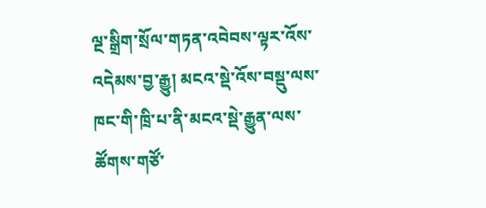ལྔ་སྒྲིག་སྲོལ་གཏན་འབེབས་ལྟར་འོས་འདེམས་བྱ་རྒྱུ། མངའ་སྡེ་འོས་བསྡུ་ལས་ཁང་གི་ཁྲི་པ་ནི་མངའ་སྡེ་རྒྱུན་ལས་ཚོགས་གཙོ་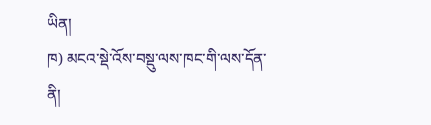ཡིན།
ཁ) མངའ་སྡེ་འོས་བསྡུ་ལས་ཁང་གི་ལས་དོན་ནི།